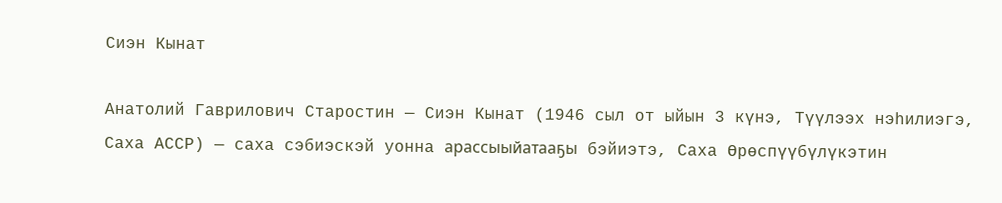Сиэн Кынат

Анатолий Гаврилович Старостин — Сиэн Кынат (1946 сыл от ыйын 3 күнэ, Түүлээх нэһилиэгэ, Саха АССР) — саха сэбиэскэй уонна арассыыйатааҕы бэйиэтэ, Саха Өрөспүүбүлүкэтин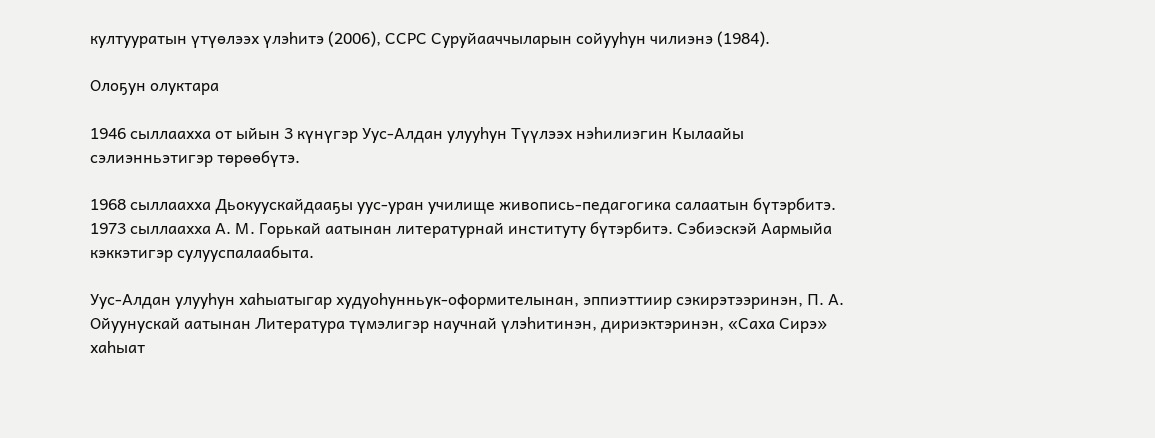култууратын үтүөлээх үлэһитэ (2006), ССРС Суруйааччыларын сойууһун чилиэнэ (1984).

Олоҕун олуктара

1946 сыллаахха от ыйын 3 күнүгэр Уус-Алдан улууһун Түүлээх нэһилиэгин Кылаайы сэлиэнньэтигэр төрөөбүтэ.

1968 сыллаахха Дьокуускайдааҕы уус-уран училище живопись-педагогика салаатын бүтэрбитэ. 1973 сыллаахха А. М. Горькай аатынан литературнай институту бүтэрбитэ. Сэбиэскэй Аармыйа кэккэтигэр сулууспалаабыта.

Уус-Алдан улууһун хаһыатыгар худуоһунньук-оформителынан, эппиэттиир сэкирэтээринэн, П. А. Ойуунускай аатынан Литература түмэлигэр научнай үлэһитинэн, дириэктэринэн, «Саха Сирэ» хаһыат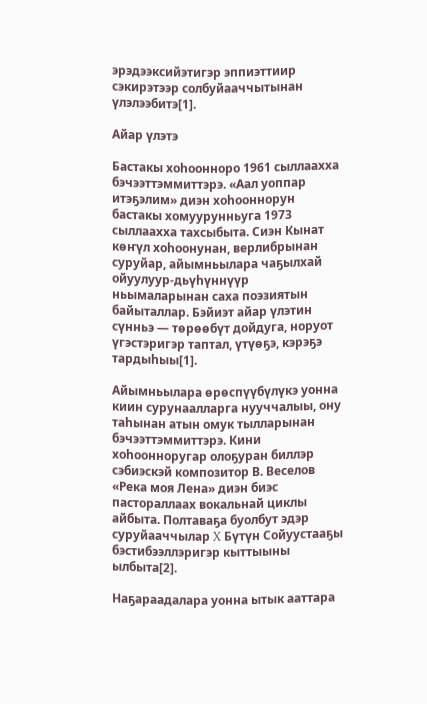эрэдээксийэтигэр эппиэттиир сэкирэтээр солбуйааччытынан үлэлээбитэ[1].

Айар үлэтэ

Бастакы хоһоонноро 1961 сыллаахха бэчээттэммиттэрэ. «Аал уоппар итэҕэлим» диэн хоһооннорун бастакы хомуурунньуга 1973 сыллаахха тахсыбыта. Сиэн Кынат көҥүл хоһоонунан, верлибрынан суруйар, айымньылара чаҕылхай ойуулуур-дьүһүннүүр ньымаларынан саха поэзиятын байыталлар. Бэйиэт айар үлэтин сүнньэ — төрөөбүт дойдуга, норуот үгэстэригэр таптал, үтүөҕэ, кэрэҕэ тардыһыы[1].

Айымньылара өрөспүүбүлүкэ уонна киин сурунаалларга нууччалыы, ону таһынан атын омук тылларынан бэчээттэммиттэрэ. Кини хоһоонноругар олоҕуран биллэр сэбиэскэй композитор В. Веселов «Река моя Лена» диэн биэс пастораллаах вокальнай циклы айбыта. Полтаваҕа буолбут эдэр суруйааччылар X Бүтүн Сойуустааҕы бэстибээллэригэр кыттыыны ылбыта[2].

Наҕараадалара уонна ытык ааттара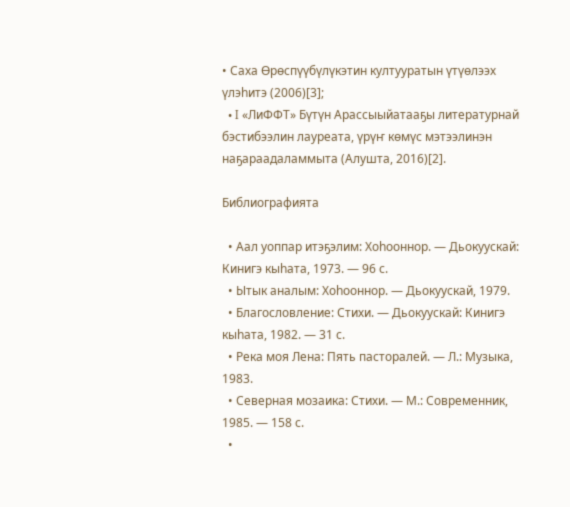• Саха Өрөспүүбүлүкэтин култууратын үтүөлээх үлэһитэ (2006)[3];
  • I «ЛиФФТ» Бүтүн Арассыыйатааҕы литературнай бэстибээлин лауреата, үрүҥ көмүс мэтээлинэн наҕараадаламмыта (Алушта, 2016)[2].

Библиографията

  • Аал уоппар итэҕэлим: Хоһооннор. — Дьокуускай: Кинигэ кыһата, 1973. — 96 с.
  • Ытык аналым: Хоһооннор. — Дьокуускай, 1979.
  • Благословление: Стихи. — Дьокуускай: Кинигэ кыһата, 1982. — 31 с.
  • Река моя Лена: Пять пасторалей. — Л.: Музыка, 1983.
  • Северная мозаика: Стихи. — М.: Современник, 1985. — 158 с.
  •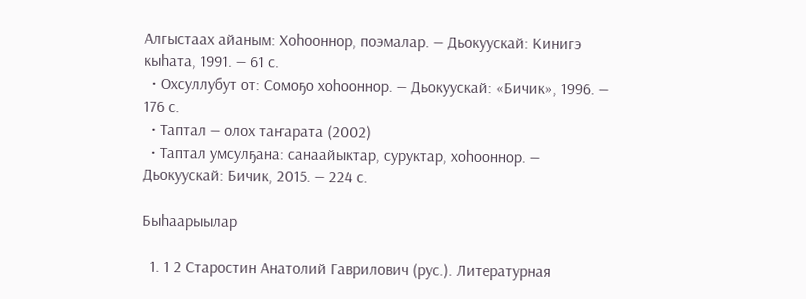Алгыстаах айаным: Хоһооннор, поэмалар. — Дьокуускай: Кинигэ кыһата, 1991. — 61 с.
  • Охсуллубут от: Сомоҕо хоһооннор. — Дьокуускай: «Бичик», 1996. — 176 с.
  • Таптал — олох таҥарата (2002)
  • Таптал умсулҕана: санаайыктар, суруктар, хоһооннор. — Дьокуускай: Бичик, 2015. — 224 с.

Быһаарыылар

  1. 1 2 Старостин Анатолий Гаврилович (рус.). Литературная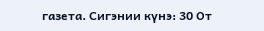газета. Сигэнии күнэ: 30 От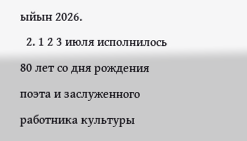ыйын 2026.
  2. 1 2 3 июля исполнилось 80 лет со дня рождения поэта и заслуженного работника культуры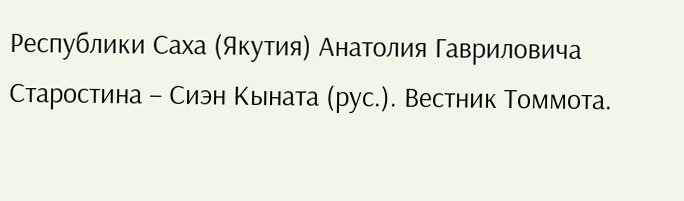Республики Саха (Якутия) Анатолия Гавриловича Старостина – Сиэн Кыната (рус.). Вестник Томмота.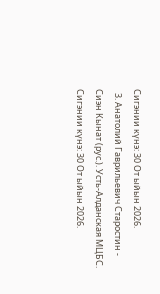Сигэнии күнэ: 30 От ыйын 2026.
  3. Анатолий Гаврильевич Старостин - Сиэн Кынат (рус.). Усть-Алданская МЦБС. Сигэнии күнэ: 30 От ыйын 2026.